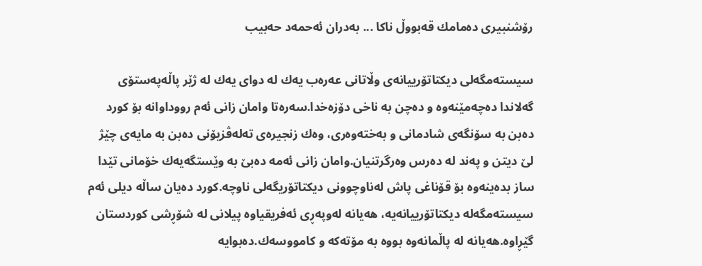رۆشنبیری ده‌مامك قه‌بووڵ ناكا ... به‌دران ئه‌حمه‌د حه‌بیب

سیسته‌مگه‌لی دیكتاتۆرییانه‌ی وڵاتانی عه‌ره‌ب یه‌ك له‌ دوای یه‌ك له‌ ژێر پاڵه‌په‌ستۆی گه‌لاندا ده‌چه‌مێنه‌وه‌ و ده‌چن به‌ ناخی دۆزه‌خدا.سه‌ره‌تا وامان زانی ئه‌م رووداوانه‌ بۆ كورد ده‌بن به‌ سۆنگه‌ی شادمانی و به‌خته‌وه‌ری، وه‌ك زنجیره‌ی ته‌له‌ڤزیۆنی ده‌بن به‌ مایه‌ی چێژ لێ دیتن و په‌ند له‌ ده‌رس وه‌رگرتنیان.وامان زانی ئه‌مه‌ ده‌بێ به‌ وێستگه‌یه‌ك خۆمانی تێدا ساز بده‌ینه‌وه‌ بۆ قۆناغی پاش له‌ناوچوونی دیكتاتۆریگه‌لی ناوچه‌.كورد ده‌یان ساڵه‌ دیلی ئه‌م سیسته‌مگه‌له‌ دیكتاتۆرییانه‌یه‌، هه‌یانه‌ له‌وپه‌ڕی ئه‌فریقیاوه‌ پیلانی له‌ شۆڕشی كوردستان گێڕاوه‌.هه‌یانه‌ له‌ پاڵمانه‌وه‌ بووه‌ به‌ مۆته‌كه‌ و كامووسه‌ك.ده‌بوایه‌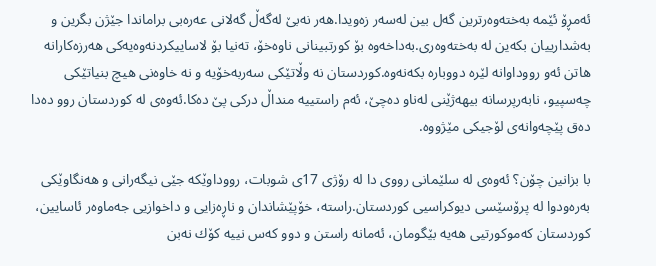ئه‌مڕۆ ئێمه‌ به‌خته‌وه‌رترین گه‌ل بین له‌سه‌ر زه‌ویدا.هه‌ر نه‌بێ له‌گه‌ڵ گه‌لانی عه‌ره‌بی براماندا جێژن بگرین و به‌شدارییان بكه‌ین له‌ به‌خته‌وه‌ری.به‌داخه‌وه‌ بۆ كورتبینانی ناوه‌خۆ، ته‌نیا بۆ لاساییكردنه‌وه‌یه‌كی هه‌رزه‌كارانه‌ هاتن ئه‌و رووداوانه‌ لێره‌ دووباره‌ بكه‌نه‌وه‌.كوردستان نه‌ وڵاتێكی سه‌ربه‌خۆیه‌ و نه‌ خاوه‌نی هیچ بنیاتێكی چه‌سپیو، نابه‌رپرسانه‌ بیهه‌ژێنی له‌ناو ده‌چێ، ئه‌م راستییه‌ منداڵ دركی پێ ده‌كا.ئه‌وه‌ی له‌ كوردستان روو ده‌دا ده‌ق پێچه‌وانه‌ی لۆجیكی مێژووه‌.

با بزانین چۆن؟ ئه‌وه‌ی له‌ سلێمانی رووی دا له‌ رۆژی 17ی شوبات، رووداوێكه‌ جێی نیگه‌رانی و هه‌نگاوێكی به‌ره‌ودوا له‌ پرۆسێسی دیوكراسیی كوردستان.راسته‌، خۆپێشاندان و ناڕه‌زایی و داخوازیی جه‌ماوه‌ر ئاسایین، كوردستان كه‌موكورتیی هه‌یه‌ بێگومان، ئه‌مانه‌ راستن و دوو كه‌س نییه‌ كۆك نه‌بن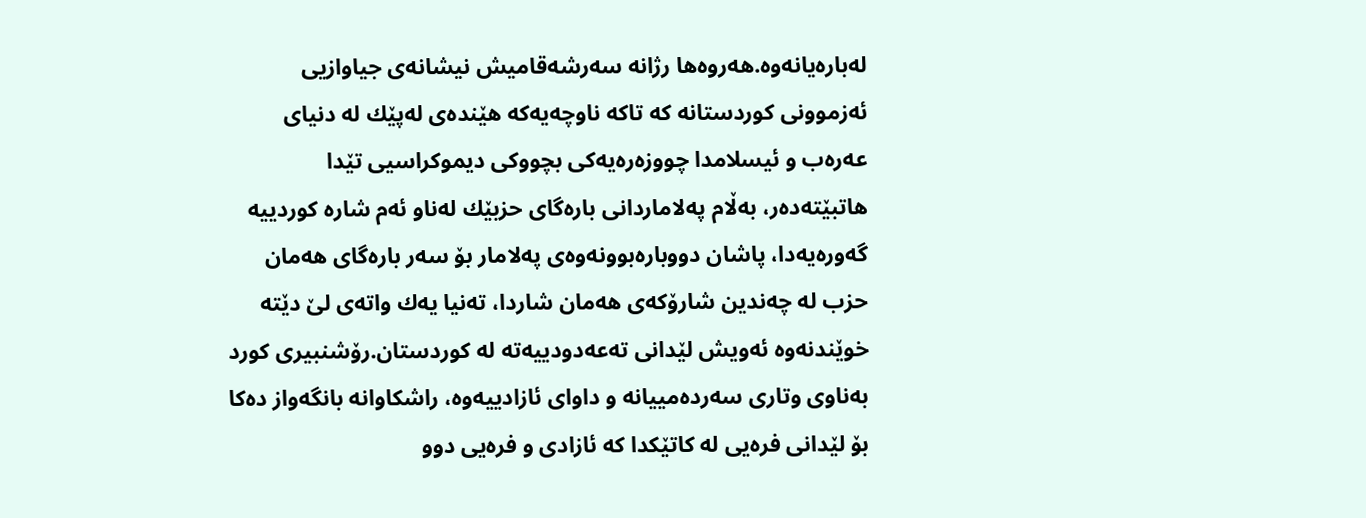له‌باره‌یانه‌وه‌.هه‌روه‌ها رژانه‌ سه‌رشه‌قامیش نیشانه‌ی جیاوازیی ئه‌زموونی كوردستانه‌ كه‌ تاكه‌ ناوچه‌یه‌كه‌ هێنده‌ی له‌پێك له‌ دنیای عه‌ره‌ب و ئیسلامدا چووزه‌ره‌یه‌كی بچووكی دیموكراسیی تێدا هاتبێته‌ده‌ر، به‌ڵام په‌لاماردانی باره‌گای حزبێك له‌ناو ئه‌م شاره‌ كوردییه‌ گه‌وره‌یه‌دا، پاشان دووباره‌بوونه‌وه‌ی په‌لامار بۆ سه‌ر باره‌گای هه‌مان حزب له‌ چه‌ندین شارۆكه‌ی هه‌مان شاردا، ته‌نیا یه‌ك واته‌ی لێ دێته‌ خوێندنه‌وه‌ ئه‌ویش لێدانی ته‌عه‌دودییه‌ته‌ له‌ كوردستان.رۆشنبیری كورد به‌ناوی وتاری سه‌رده‌مییانه‌ و داوای ئازادییه‌وه‌، راشكاوانه‌ بانگه‌واز ده‌كا بۆ لێدانی فره‌یی له‌ كاتێكدا كه‌ ئازادی و فره‌یی دوو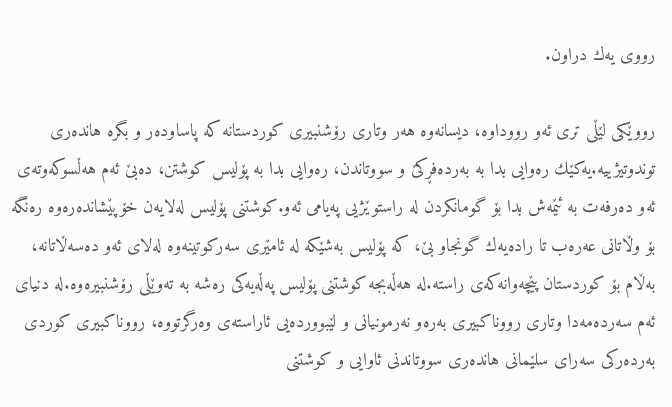رووی یه‌ك دراون.

رووێكی لێڵی تری ئه‌و رووداوه‌، دیسانه‌وه‌ هه‌ر وتاری رۆشنبیری كوردستانه‌ كه‌ پاساوده‌ر و بگره‌ هانده‌ری توندوتیژییه‌.یه‌كێك ره‌وایی بدا به‌ به‌رده‌فڕكێ و سووتاندن، ره‌وایی بدا به‌ پۆلیس كوشتن، ده‌بێ ئه‌م هه‌ڵسوكه‌وته‌ی ئه‌و ده‌رفه‌ت به‌ ئێمه‌ش بدا بۆ گومانكردن له‌ راستوێژیی په‌یامی ئه‌و.كوشتنی پۆلیس له‌لایه‌ن خۆپێشانده‌ره‌وه‌ ره‌نگه‌ بۆ وڵاتانی عه‌ره‌ب تا راده‌یه‌ك گونجاو بێ، كه‌ پۆلیس به‌شێكه‌ له‌ ئامێری سه‌ركوتینه‌وه‌ له‌لای ئه‌و ده‌سه‌ڵاتانه‌، به‌ڵام بۆ كوردستان پێچه‌وانه‌كه‌ی راسته‌.له‌ هه‌ڵه‌بجه‌ كوشتنی پۆلیس په‌ڵه‌یه‌كی ره‌شه‌ به‌ ته‌وێڵی رۆشنبیره‌وه‌.له‌ دنیای ئه‌م سه‌رده‌مه‌دا وتاری رووناكبیری به‌ره‌و نه‌رمونیانی و لێبوورده‌یی ئاراسته‌ی وه‌رگرتووه‌، رووناكبیری كوردی به‌رده‌ركی سه‌رای سلێمانی هانده‌ری سووتاندنی ئاوایی و كوشتنی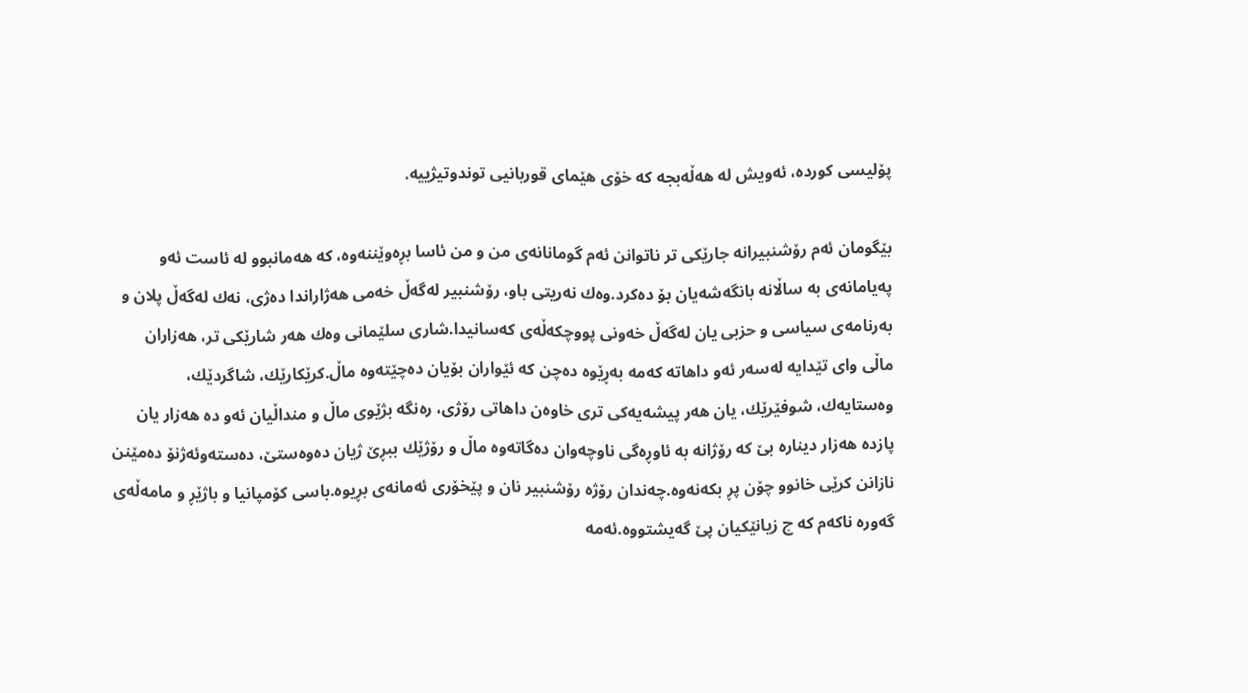پۆلیسی كورده‌، ئه‌ویش له‌ هه‌ڵه‌بجه‌ كه‌ خۆی هێمای قوربانیی توندوتیژییه‌.

بێگومان ئه‌م رۆشنبیرانه‌ جارێكی تر ناتوانن ئه‌م گومانانه‌ی من و من ئاسا بڕه‌وێننه‌وه‌، كه‌ هه‌مانبوو له‌ ئاست ئه‌و په‌یامانه‌ی به‌ ساڵانه‌ بانگه‌شه‌یان بۆ ده‌كرد.وه‌ك نه‌ریتی باو، رۆشنبیر له‌گه‌ڵ خه‌می هه‌ژاراندا ده‌ژی، نه‌ك له‌گه‌ڵ پلان و به‌رنامه‌ی سیاسی و حزبی یان له‌گه‌ڵ خه‌ونی پووچكه‌ڵه‌ی كه‌سانیدا.شاری سلێمانی وه‌ك هه‌ر شارێكی تر، هه‌زاران ماڵی وای تێدایه‌ له‌سه‌ر ئه‌و داهاته‌ كه‌مه‌ به‌ڕێوه‌ ده‌چن كه‌ ئێواران بۆیان ده‌چێته‌وه‌ ماڵ.كرێكارێك، شاگردێك، وه‌ستایه‌ك، شوفێرێك، یان هه‌ر پیشه‌یه‌كی تری خاوه‌ن داهاتی رۆژی، ره‌نگه‌ بژێوی ماڵ و منداڵیان ئه‌و ده‌ هه‌زار یان پازده‌ هه‌زار دیناره‌ بێ كه‌ رۆژانه‌ به‌ ئاوڕه‌گی ناوچه‌وان ده‌گاته‌وه‌ ماڵ و رۆژێك ببڕێ ژیان ده‌وه‌ستێ، ده‌سته‌وئه‌ژنۆ ده‌مێنن نازانن كرێی خانوو چۆن پڕ بكه‌نه‌وه‌.چه‌ندان رۆژه‌ رۆشنبیر نان و پێخۆری ئه‌مانه‌ی بڕیوه‌.باسی كۆمپانیا و باژێڕ و مامه‌ڵه‌ی گه‌وره‌ ناكه‌م كه‌ چ زیانێكیان پێ گه‌یشتووه‌.ئه‌مه‌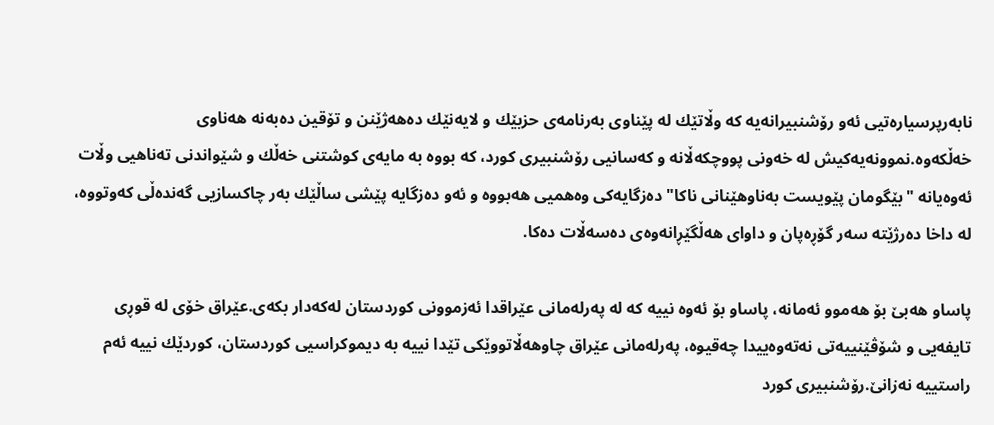نابه‌رپرسیاره‌تیی ئه‌و رۆشنبیرانه‌یه‌ كه‌ وڵاتێك له‌ پێناوی به‌رنامه‌ی حزبێك و لایه‌نێك ده‌هه‌ژێنن و تۆقین ده‌به‌نه‌ هه‌ناوی خه‌ڵكه‌وه‌.نموونه‌یه‌كیش له‌ خه‌ونی پووچكه‌ڵانه‌ و كه‌سانیی رۆشنبیری كورد، كه‌ بووه‌ به‌ مایه‌ی كوشتنی خه‌ڵك و شێواندنی ته‌ناهیی وڵات ئه‌وه‌یانه‌ "بێگومان پێویست به‌ناوهێنانی ناكا" ده‌زگایه‌كی وه‌همیی هه‌بووه‌ و ئه‌و ده‌زگایه‌ پێشی ساڵێك به‌ر چاكسازیی گه‌نده‌ڵی كه‌وتووه‌، له‌ داخا ده‌رژێته‌ سه‌ر گۆڕه‌پان و داوای هه‌ڵگێڕانه‌وه‌ی ده‌سه‌ڵات ده‌كا.

پاساو هه‌بێ بۆ هه‌موو ئه‌مانه‌، پاساو بۆ ئه‌وه‌ نییه‌ كه‌ له‌ په‌رله‌مانی عێراقدا ئه‌زموونی كوردستان له‌كه‌دار بكه‌ی.عێراق خۆی له‌ قوڕی تایفه‌یی و شۆڤێنییه‌تی نه‌ته‌وه‌ییدا چه‌قیوه‌، په‌رله‌مانی عێراق چاوهه‌ڵاتووێكی تێدا نییه‌ به‌ دیموكراسیی كوردستان، كوردێك نییه‌ ئه‌م راستییه‌ نه‌زانێ.رۆشنبیری كورد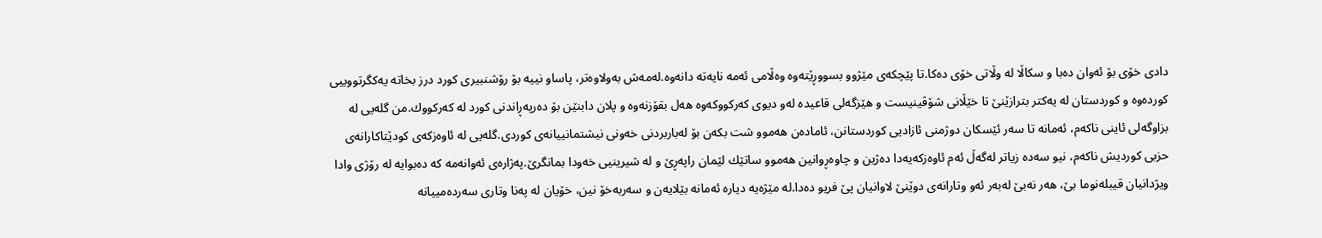دادی خۆی بۆ ئه‌وان ده‌با و سكاڵا له‌ وڵاتی خۆی ده‌كا.تا پێچكه‌ی مێژوو بسووڕێته‌وه‌ وه‌ڵامی ئه‌مه‌ نایه‌ته‌ دانه‌وه‌.له‌مه‌ش به‌ولاوه‌تر، پاساو نییه‌ بۆ رۆشنبیری كورد درز بخاته‌ یه‌كگرتووییی كورده‌وه‌ و كوردستان له‌ یه‌كتر بترازێنێ تا خێڵانی شۆڤینیست و هێزگه‌لی قاعیده‌ له‌و دیوی كه‌ركووكه‌وه‌ هه‌ل بقۆزنه‌وه‌ و پلان دابنێن بۆ ده‌رپه‌ڕاندنی كورد له‌ كه‌ركووك.من گله‌یی له‌ بزاوگه‌لی ئاینی ناكه‌م، ئه‌مانه‌ تا سه‌ر ئێسكان دوژمنی ئازادیی كوردستانن، ئاماده‌ن هه‌موو شت بكه‌ن بۆ له‌باربردنی خه‌ونی نیشتمانییانه‌ی كوردی.گله‌یی له‌ ئاوه‌زكه‌ی كودێتاكارانه‌ی حزبی كوردیش ناكه‌م، نیو سه‌ده‌ زیاتر له‌گه‌ڵ ئه‌م ئاوه‌زكه‌یه‌دا ده‌ژین و چاوه‌ڕوانین هه‌موو ساتێك لێمان راپه‌ڕێ و له‌ شیرینیی خه‌ودا بمانگرێ.په‌ژاره‌ی ئه‌وانه‌مه‌ كه‌ ده‌بوایه‌ له‌ رۆژی وادا ویژدانیان قیبله‌نوما بێ، هه‌ر نه‌بێ له‌به‌ر ئه‌و وتارانه‌ی دوێنێ لاوانیان پێ فریو ده‌دا.له‌ مێژه‌یه‌ دیاره‌ ئه‌مانه‌ بێلایه‌ن و سه‌ربه‌خۆ نین، خۆیان له‌ په‌نا وتاری سه‌رده‌مییانه‌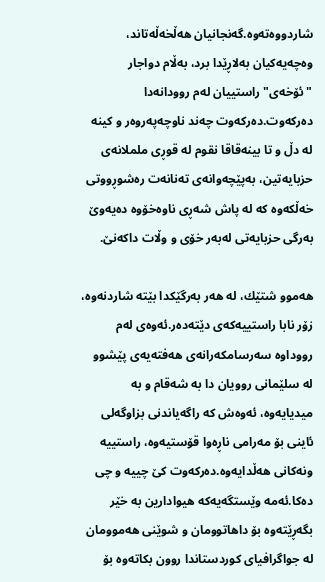شاردووه‌ته‌وه‌.گه‌نجانیان هه‌ڵخه‌ڵه‌تاند، وه‌چه‌یه‌كیان به‌لاڕێدا برد، به‌ڵام دواجار "ئۆخه‌ی" راستییان له‌م روودانه‌دا ده‌ركه‌وت.ده‌ركه‌وت چه‌ند ناوچه‌په‌روه‌ر و كینه‌ له‌ دڵ و تا بینه‌قاقا نقوم له‌ قوڕی ململانه‌ی حزبایه‌تین، به‌پێچه‌وانه‌ی ته‌نانه‌ت ره‌شوڕووتی خه‌ڵكه‌وه‌ كه‌ له‌ پاش شه‌ڕی ناوه‌خۆوه‌ ده‌یه‌وێ به‌رگی حزبایه‌تی له‌به‌ر خۆی و وڵات داكه‌نێ.

هه‌موو شتێك، له‌ هه‌ر به‌رگێكدا بێته‌ شاردنه‌وه‌، زۆر نابا راستییه‌كه‌ی دێته‌ده‌ر.ئه‌وه‌ی له‌م رووداوه‌ سه‌رسامكه‌رانه‌ی هه‌فته‌یه‌ی پێشوو له‌ سلێمانی روویان دا به‌ شه‌قام و به‌ میدیایه‌وه‌، ئه‌وه‌ش كه‌ راگه‌یاندنی بزاوگه‌لی ئاینی بۆ مه‌رامی ناڕه‌وا قۆستیه‌وه‌، راستییه‌ ونه‌كانی هه‌ڵدایه‌وه‌.ده‌ركه‌وت كێ چییه‌ و چی ده‌كا.ئه‌مه‌ وێستگه‌یه‌كه‌ هیوادارین به‌ خێر بگه‌ڕێته‌وه‌ بۆ داهاتوومان و شوێنی هه‌موومان له‌ جواگرافیای كوردستاندا روون بكاته‌وه‌ بۆ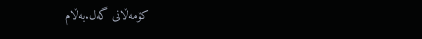كۆمه‌ڵانی گه‌ل.به‌ڵام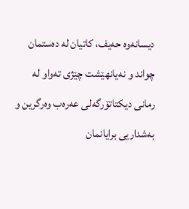دیسانه‌وه‌ حه‌یف، كاتیان له‌ ده‌ستمان چواند و نه‌یانهێشت چێژی ته‌واو له‌ رمانی دیكتاتۆرگه‌لی عه‌ره‌ب وه‌رگرین و به‌شداریی برایانمان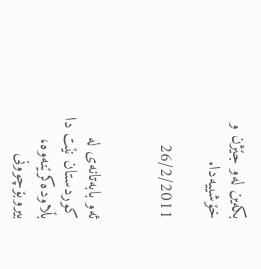بكه‌ین له‌و جێژن و خۆشییه‌دا.

26/2/2011


ئه‌و بابه‌تانه‌ی له‌ کوردستان نێت دا بڵاوده‌کرێنه‌وه‌، بیروبۆچوونی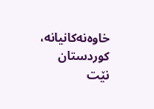خاوه‌نه‌کانیانه‌، کوردستان نێت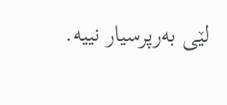لێی به‌رپرسیار نییه‌.